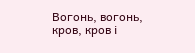Вогонь, вогонь, кров, кров і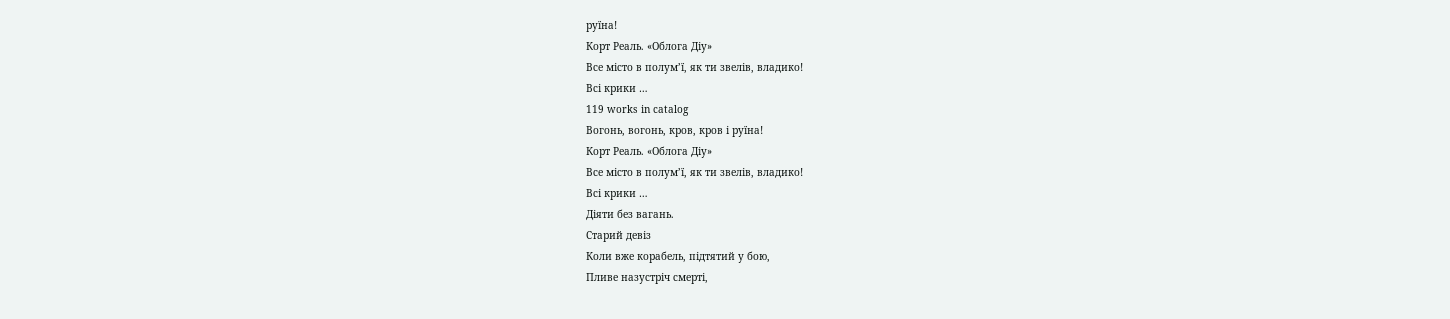руїна!
Корт Реаль. «Облога Діу»
Все місто в полумʼї, як ти звелів, владико!
Всі крики …
119 works in catalog
Вогонь, вогонь, кров, кров і руїна!
Корт Реаль. «Облога Діу»
Все місто в полумʼї, як ти звелів, владико!
Всі крики …
Діяти без вагань.
Старий девіз
Коли вже корабель, підтятий у бою,
Пливе назустріч смерті,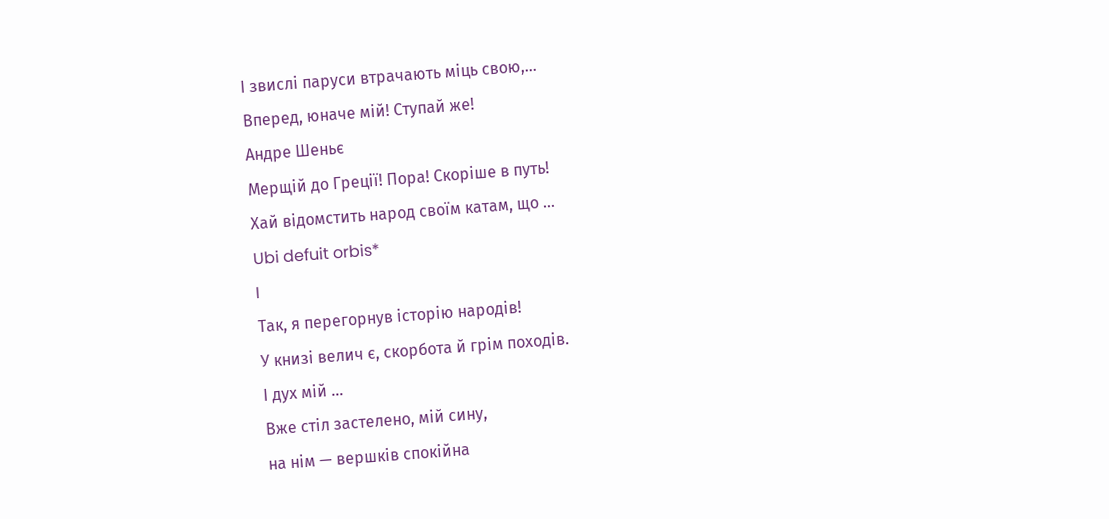І звислі паруси втрачають міць свою,…
Вперед, юначе мій! Ступай же!
Андре Шеньє
Мерщій до Греції! Пора! Скоріше в путь!
Хай відомстить народ своїм катам, що …
Ubi defuit orbis*
I
Так, я перегорнув історію народів!
У книзі велич є, скорбота й грім походів.
І дух мій …
Вже стіл застелено, мій сину,
на нім — вершків спокійна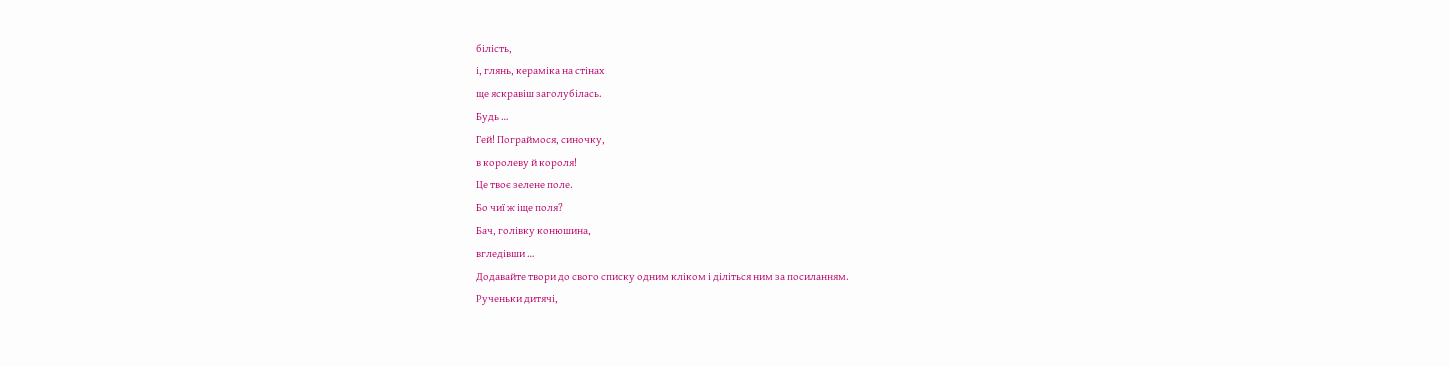білість,
і, глянь, кераміка на стінах
ще яскравіш заголубілась.
Будь …
Гей! Пограймося, синочку,
в королеву й короля!
Це твоє зелене поле.
Бо чиї ж іще поля?
Бач, голівку конюшина,
вгледівши …
Додавайте твори до свого списку одним кліком і діліться ним за посиланням.
Рученьки дитячі,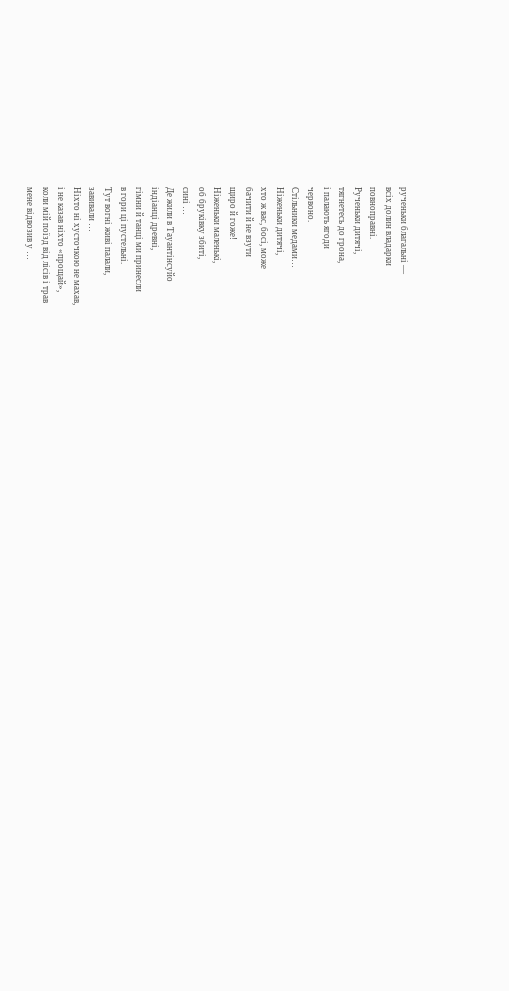рученьки благальні —
всіх долин владарки
повноправні.
Рученьки дитячі,
тягнетесь до грона,
і палають ягоди
червоно.
Стільники медами…
Ніженьки дитячі,
хто ж вас, босі, може
бачити й не взути
щиро й гоже!
Ніженьки маленькі,
об бруківку збиті,
сині …
Де жили в Тауантінсуйо
індіанці древні,
гімни й танці ми принесли
в гори ці пустельні.
Тут вогні живі палали,
завивали …
Ніхто ні хусточкою не махав,
і не казав ніхто «прощай»,
коли мій поїзд від лісів і трав
мене відвозив у …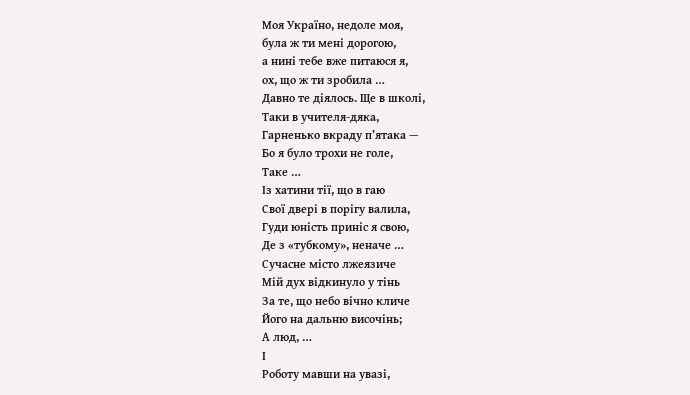Моя Україно, недоле моя,
була ж ти мені дорогою,
а нині тебе вже питаюся я,
ох, що ж ти зробила …
Давно те діялось. Ще в школі,
Таки в учителя-дяка,
Гарненько вкраду п’ятака —
Бо я було трохи не голе,
Таке …
Із хатини тії, що в гаю
Свої двері в порігу валила,
Гуди юність приніс я свою,
Де з «тубкому», неначе …
Сучасне місто лжеязиче
Мій дух відкинуло у тінь
За те, що небо вічно кличе
Його на дальню височінь;
А люд, …
І
Роботу мавши на увазі,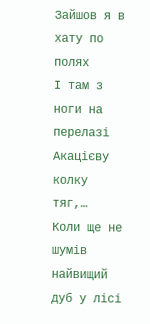Зайшов я в хату по полях
І там з ноги на перелазі
Акацієву колку тяг,…
Коли ще не шумів найвищий дуб у лісі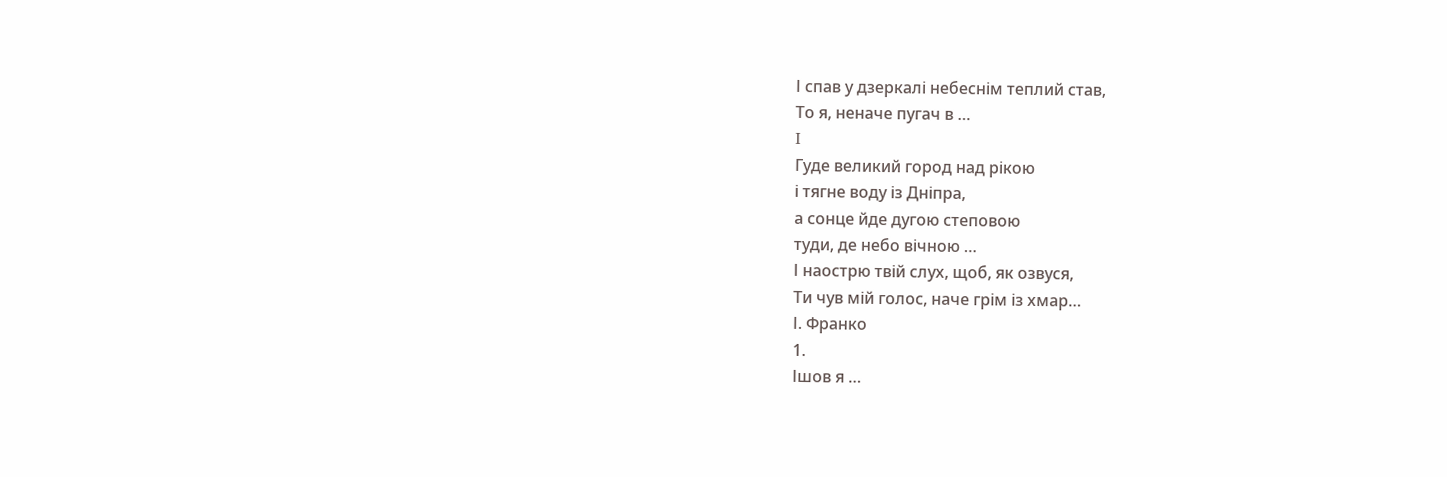І спав у дзеркалі небеснім теплий став,
То я, неначе пугач в …
I
Гуде великий город над рікою
і тягне воду із Дніпра,
а сонце йде дугою степовою
туди, де небо вічною …
І наострю твій слух, щоб, як озвуся,
Ти чув мій голос, наче грім із хмар…
І. Франко
1.
Ішов я …